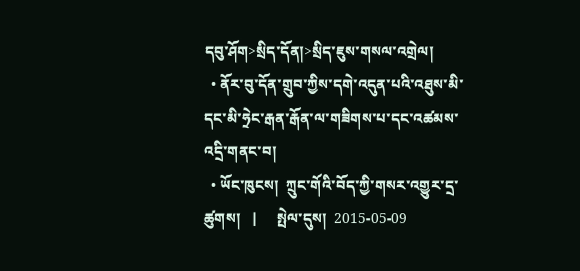དབུ་ཤོག>སྲིད་དོན།>སྲིད་ཇུས་གསལ་འགྲེལ།
  • ནོར་བུ་དོན་གྲུབ་ཀྱིས་དགེ་འདུན་པའི་འཐུས་མི་དང་མི་ཧྲེང་རྒན་རྒོན་ལ་གཟིགས་པ་དང་འཚམས་འདྲི་གནང་བ།
  • ཡོང་ཁུངས།  ཀྲུང་གོའི་བོད་ཀྱི་གསར་འགྱུར་དྲ་ཚུགས།   |     སྤེལ་དུས།  2015-05-09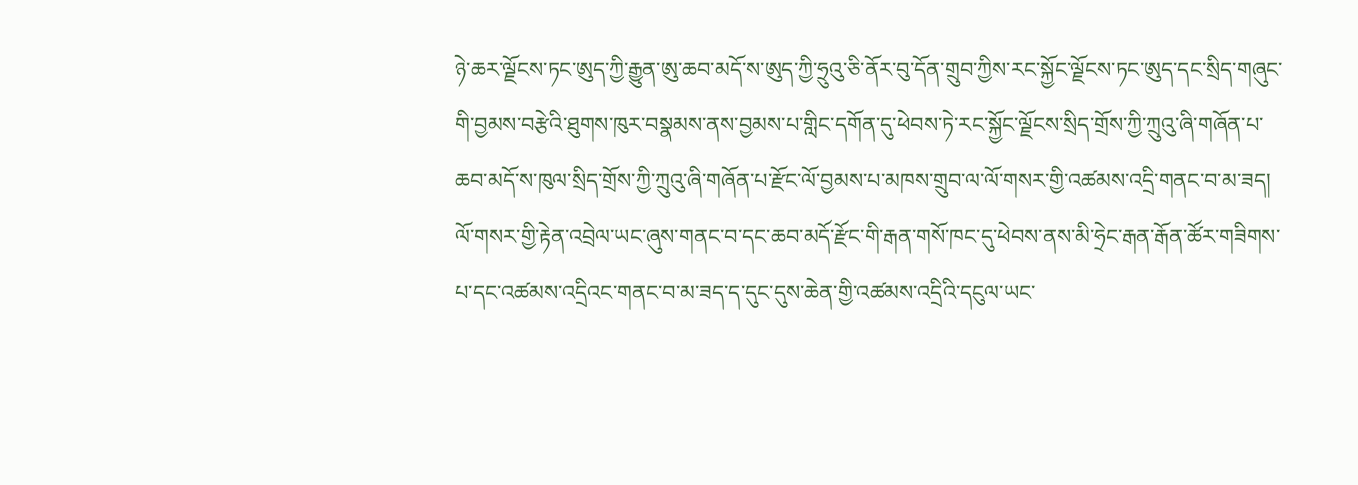ཉེ་ཆར་ལྗོངས་ཏང་ཨུད་ཀྱི་རྒྱུན་ཨུ་ཆབ་མདོ་ས་ཨུད་ཀྱི་ཧྲུའུ་ཅི་ནོར་བུ་དོན་གྲུབ་ཀྱིས་རང་སྐྱོང་ལྗོངས་ཏང་ཨུད་དང་སྲིད་གཞུང་གི་བྱམས་བརྩེའི་ཐུགས་ཁུར་བསྣམས་ནས་བྱམས་པ་གླིང་དགོན་དུ་ཕེབས་ཏེ་རང་སྐྱོང་ལྗོངས་སྲིད་གྲོས་ཀྱི་ཀྲུའུ་ཞི་གཞོན་པ་ཆབ་མདོ་ས་ཁུལ་སྲིད་གྲོས་ཀྱི་ཀྲུའུ་ཞི་གཞོན་པ་རྫོང་ལོ་བྱམས་པ་མཁས་གྲུབ་ལ་ལོ་གསར་གྱི་འཚམས་འདྲི་གནང་བ་མ་ཟད། ལོ་གསར་གྱི་རྟེན་འབྲེལ་ཡང་ཞུས་གནང་བ་དང་ཆབ་མདོ་རྫོང་གི་རྒན་གསོ་ཁང་དུ་ཕེབས་ནས་མི་ཧྲེང་རྒན་རྒོན་ཚོར་གཟིགས་པ་དང་འཚམས་འདྲིའང་གནང་བ་མ་ཟད་ད་དུང་དུས་ཆེན་གྱི་འཚམས་འདྲིའི་དངུལ་ཡང་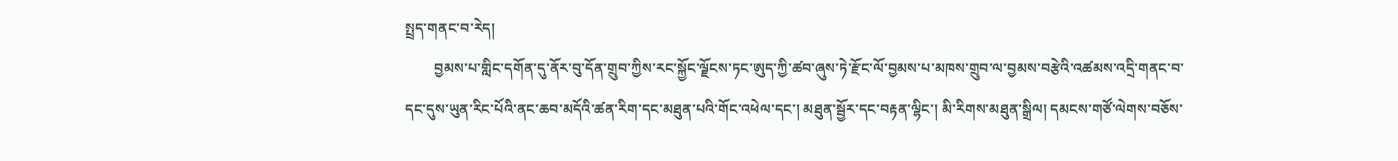སྤྲད་གནང་བ་རེད།
        བྱམས་པ་གླིང་དགོན་དུ་ནོར་བུ་དོན་གྲུབ་ཀྱིས་རང་སྐྱོང་ལྗོངས་ཏང་ཨུད་ཀྱི་ཚབ་ཞུས་ཏེ་རྫོང་ལོ་བྱམས་པ་མཁས་གྲུབ་ལ་བྱམས་བརྩེའི་འཚམས་འདྲི་གནང་བ་དང་དུས་ཡུན་རིང་པོའི་ནང་ཆབ་མདོའི་ཚན་རིག་དང་མཐུན་པའི་གོང་འཕེལ་དང་། མཐུན་སྦྱོར་དང་བརྟན་ལྷིང་། མི་རིགས་མཐུན་སྒྲིལ། དམངས་གཙོ་ལེགས་བཅོས་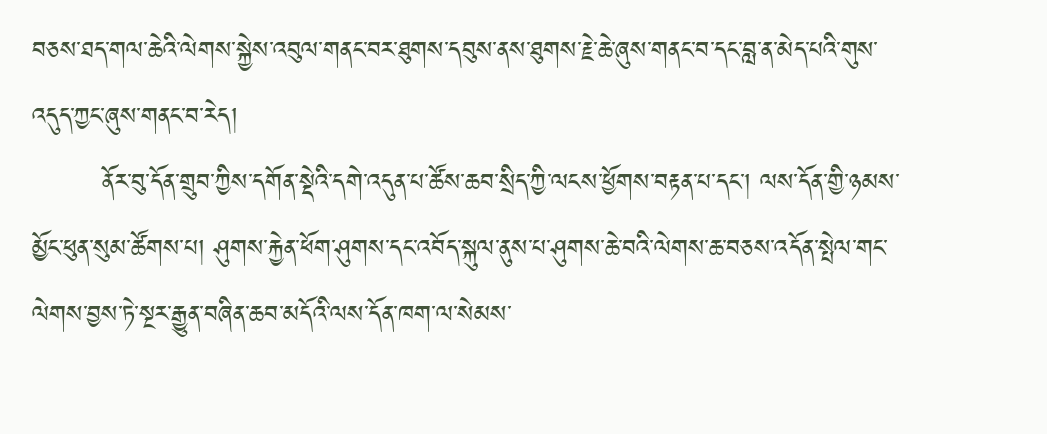བཅས་ཐད་གལ་ཆེའི་ལེགས་སྐྱེས་འབུལ་གནང་བར་ཐུགས་དབུས་ནས་ཐུགས་རྗེ་ཆེ་ཞུས་གནང་བ་དང་བླ་ན་མེད་པའི་གུས་འདུད་ཀྱང་ཞུས་གནང་བ་རེད།
        ནོར་བུ་དོན་གྲུབ་ཀྱིས་དགོན་སྡེའི་དགེ་འདུན་པ་ཚོས་ཆབ་སྲིད་ཀྱི་ལངས་ཕྱོགས་བརྟན་པ་དང་། ལས་དོན་གྱི་ཉམས་མྱོང་ཕུན་སུམ་ཚོགས་པ། ཤུགས་རྐྱེན་ཕོག་ཤུགས་དང་འབོད་སྐུལ་ནུས་པ་ཤུགས་ཆེ་བའི་ལེགས་ཆ་བཅས་འདོན་སྤེལ་གང་ལེགས་བྱས་ཏེ་སྔར་རྒྱུན་བཞིན་ཆབ་མདོའི་ལས་དོན་ཁག་ལ་སེམས་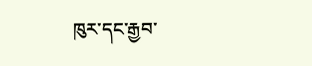ཁུར་དང་རྒྱབ་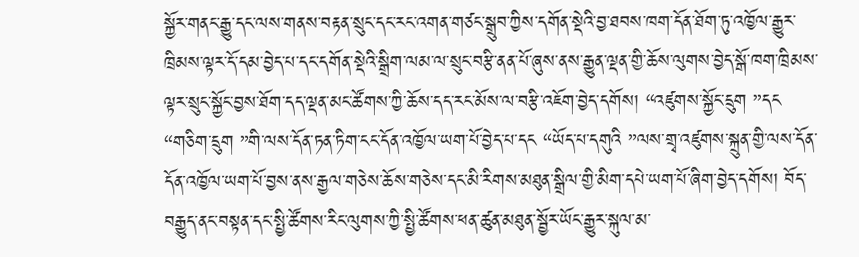སྐྱོར་གནང་རྒྱུ་དང་ལས་གནས་བརྟན་སྲུང་དང་རང་འགན་གཙང་སྒྲུབ་ཀྱིས་དགོན་སྡེའི་བྱ་ཐབས་ཁག་དོན་ཐོག་ཏུ་འཁྱོལ་རྒྱུར་ཁྲིམས་ལྟར་དོ་དམ་བྱེད་པ་དང་དགོན་སྡེའི་སྒྲིག་ལམ་ལ་སྲུང་བརྩི་ནན་པོ་ཞུས་ནས་རྒྱུན་ལྡན་གྱི་ཆོས་ལུགས་བྱེད་སྒོ་ཁག་ཁྲིམས་ལྟར་སྲུང་སྐྱོང་བྱས་ཐོག་དད་ལྡན་མང་ཚོགས་ཀྱི་ཆོས་དད་རང་མོས་ལ་བརྩི་འཇོག་བྱེད་དགོས། “འཛུགས་སྐྱོང་དྲུག ”དང “གཅིག་དྲུག ”གི་ལས་དོན་ཏན་ཏིག་ངང་དོན་འཁྱོལ་ཡག་པོ་བྱེད་པ་དང “ཡོད་པ་དགུའི ”ལས་གྲྭ་འཛུགས་སྐྲུན་གྱི་ལས་དོན་དོན་འཁྱོལ་ཡག་པོ་བྱས་ནས་རྒྱལ་གཅེས་ཆོས་གཅེས་དང་མི་རིགས་མཐུན་སྒྲིལ་གྱི་མིག་དཔེ་ཡག་པོ་ཞིག་བྱེད་དགོས། བོད་བརྒྱུད་ནང་བསྟན་དང་སྤྱི་ཚོགས་རིང་ལུགས་ཀྱི་སྤྱི་ཚོགས་ཕན་ཚུན་མཐུན་སྦྱོར་ཡོང་རྒྱུར་སྐུལ་མ་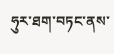ཧུར་ཐག་བཏང་ནས་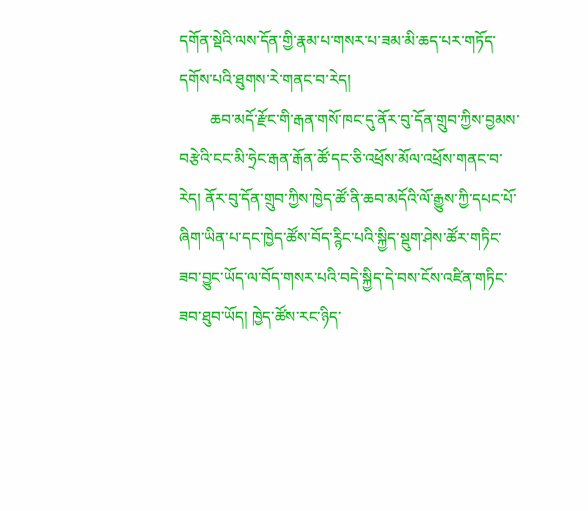དགོན་སྡེའི་ལས་དོན་གྱི་རྣམ་པ་གསར་པ་ཟམ་མི་ཆད་པར་གཏོད་དགོས་པའི་ཐུགས་རེ་གནང་བ་རེད།
        ཆབ་མདོ་རྫོང་གི་རྒན་གསོ་ཁང་དུ་ནོར་བུ་དོན་གྲུབ་ཀྱིས་བྱམས་བརྩེའི་ངང་མི་ཧྲེང་རྒན་རྒོན་ཚོ་དང་ཅི་འཕྲོས་མོལ་འཕྲོས་གནང་བ་རེད། ནོར་བུ་དོན་གྲུབ་ཀྱིས་ཁྱེད་ཚོ་ནི་ཆབ་མདོའི་ལོ་རྒྱུས་ཀྱི་དཔང་པོ་ཞིག་ཡིན་པ་དང་ཁྱེད་ཚོས་བོད་ཪྙིང་པའི་སྐྱིད་སྡུག་ཤེས་ཚོར་གཏིང་ཟབ་བྱུང་ཡོད་ལ་བོད་གསར་པའི་བདེ་སྐྱིད་དེ་བས་ངོས་འཛིན་གཏིང་ཟབ་ཐུབ་ཡོད། ཁྱེད་ཚོས་རང་ཉིད་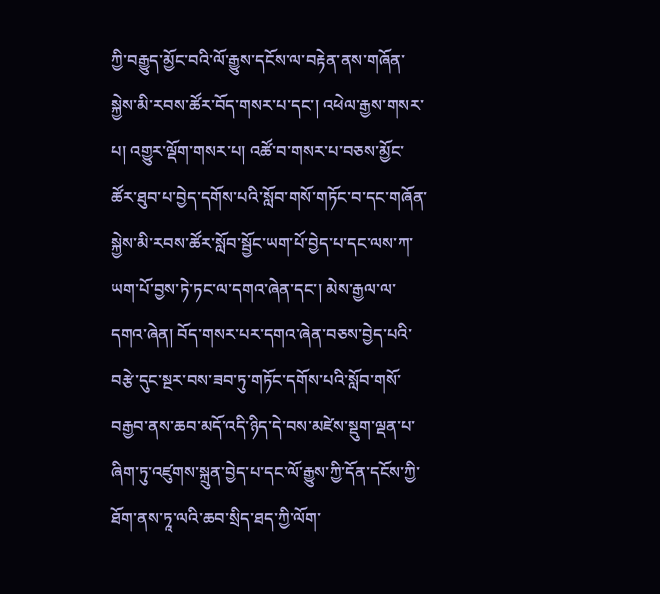ཀྱི་བརྒྱུད་མྱོང་བའི་ལོ་རྒྱུས་དངོས་ལ་བརྟེན་ནས་གཞོན་སྐྱེས་མི་རབས་ཚོར་བོད་གསར་པ་དང་། འཕེལ་རྒྱས་གསར་པ། འགྱུར་ལྡོག་གསར་པ། འཚོ་བ་གསར་པ་བཅས་མྱོང་ཚོར་ཐུབ་པ་བྱེད་དགོས་པའི་སློབ་གསོ་གཏོང་བ་དང་གཞོན་སྐྱེས་མི་རབས་ཚོར་སློབ་སྦྱོང་ཡག་པོ་བྱེད་པ་དང་ལས་ཀ་ཡག་པོ་བྱས་ཏེ་ཏང་ལ་དགའ་ཞེན་དང་། མེས་རྒྱལ་ལ་དགའ་ཞེན། བོད་གསར་པར་དགའ་ཞེན་བཅས་བྱེད་པའི་བརྩེ་དུང་སྔར་བས་ཟབ་ཏུ་གཏོང་དགོས་པའི་སློབ་གསོ་བརྒྱབ་ནས་ཆབ་མདོ་འདི་ཉིད་དེ་བས་མཛེས་སྡུག་ལྡན་པ་ཞིག་ཏུ་འཛུགས་སྐྲུན་བྱེད་པ་དང་ལོ་རྒྱུས་ཀྱི་དོན་དངོས་ཀྱི་ཐོག་ནས་ཏཱ་ལའི་ཆབ་སྲིད་ཐད་ཀྱི་ལོག་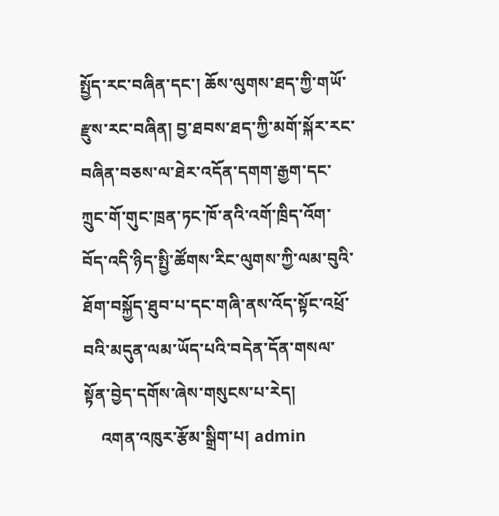སྤྱོད་རང་བཞིན་དང་། ཆོས་ལུགས་ཐད་ཀྱི་གཡོ་རྫུས་རང་བཞིན། བྱ་ཐབས་ཐད་ཀྱི་མགོ་སྐོར་རང་བཞིན་བཅས་ལ་ཐེར་འདོན་དགག་རྒྱག་དང་ཀྲུང་གོ་གུང་ཁྲན་ཏང་ཁོ་ནའི་འགོ་ཁྲིད་འོག་བོད་འདི་ཉིད་སྤྱི་ཚོགས་རིང་ལུགས་ཀྱི་ལམ་བུའི་ཐོག་བསྐྱོད་ཐུབ་པ་དང་གཞི་ནས་འོད་སྟོང་འཕྲོ་བའི་མདུན་ལམ་ཡོད་པའི་བདེན་དོན་གསལ་སྟོན་བྱེད་དགོས་ཞེས་གསུངས་པ་རེད།
    འགན་འཁུར་རྩོམ་སྒྲིག་པ། admin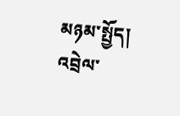མཉམ་སྤྱོད།
འབྲེལ་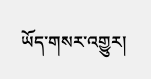ཡོད་གསར་འགྱུར།